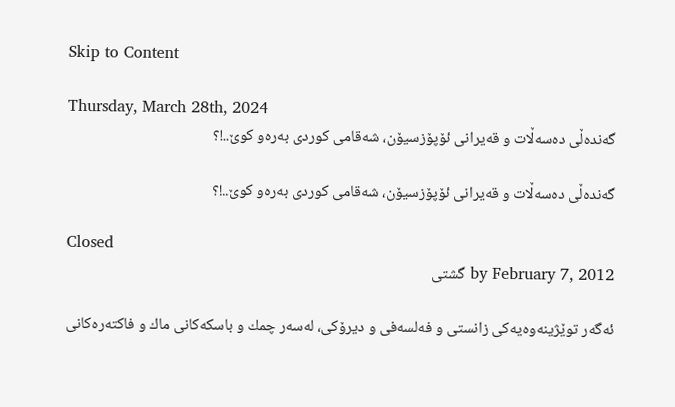Skip to Content

Thursday, March 28th, 2024
گه‌نده‌ڵی ده‌سه‌ڵات و قه‌یرانی ئۆپۆزسیۆن، شه‌قامی كوردی به‌ره‌و كوێ..!؟

گه‌نده‌ڵی ده‌سه‌ڵات و قه‌یرانی ئۆپۆزسیۆن، شه‌قامی كوردی به‌ره‌و كوێ..!؟

Closed
by February 7, 2012 گشتی

ئه‌گه‌ر توێژینه‌وه‌یه‌كی زانستی و فه‌لسه‌فی و دیرۆكی، له‌سه‌ر چمك و باسكه‌كانی ماك و فاكته‌ره‌كانی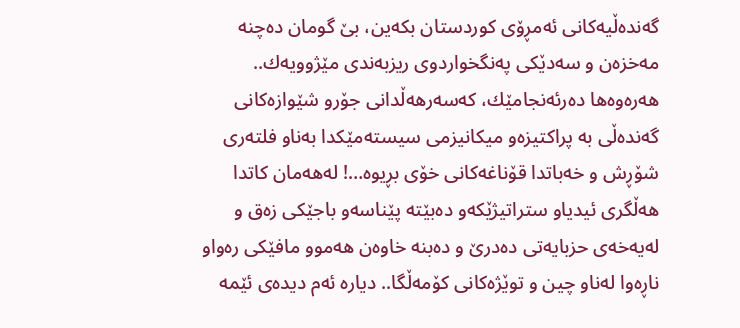گه‌نده‌ڵیه‌كانی ئه‌مڕۆی كوردستان بكه‌ین، بێ گومان ده‌چنه‌ مه‌خزه‌ن و سه‌دێكی په‌نگخواردوی ریزبه‌ندی مێژوویه‌ك..
هه‌ره‌وه‌ها ده‌رئه‌نجامێك، كه‌سه‌رهه‌ڵدانی جۆرو شێوازه‌كانی گه‌نده‌ڵی به‌ پراكتیزه‌و میكانیزمی سیسته‌مێكدا به‌ناو فلته‌ری شۆڕش و خه‌باتدا قۆناغه‌كانی خۆی بڕیوه‌…! له‌هه‌مان كاتدا هه‌ڵگری ئیدیاو ستراتیژێكه‌و ده‌بێته‌ پێناسه‌و باجێكی زه‌ق و له‌یه‌خه‌ی حزبایه‌تی ده‌درێ و ده‌بنه‌ خاوه‌ن هه‌موو مافێكی ره‌واو ناڕه‌وا له‌ناو چین و توێژه‌كانی كۆمه‌ڵگا.. دیاره‌ ئه‌م دیده‌ی ئێمه‌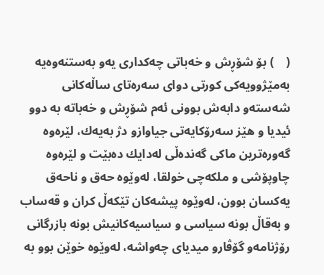(    ) بۆ شۆڕش و خه‌باتی چه‌كداری یه‌و به‌ستنه‌وه‌یه‌ به‌مێژوویه‌كی كورتی دوای سه‌ره‌تای ساڵه‌كانی شه‌سته‌و دابه‌ش بوونی ئه‌م شۆڕش و خه‌باته‌ به‌ دوو ئیدیا و هێز سه‌رۆكایه‌تی جیاوازو دژ به‌یه‌ك، لێره‌وه‌ گه‌وره‌ترین ماكی گه‌نده‌ڵی له‌دایك ده‌بێت و لێره‌وه‌ چاوپۆشی و ملكه‌چی خولقا، له‌وێوه‌ حه‌ق و ناحه‌ق یه‌كسان بوون، له‌وێوه‌ پیشه‌كان تێكه‌ڵ كران و قه‌ساب و به‌قاڵ بونه‌ سیاسی و سیاسیه‌كانیش بونه‌ بازرگانی رۆژنامه‌و گۆڤارو میدیای چه‌واشه‌، له‌وێوه‌ خوێن بوو به‌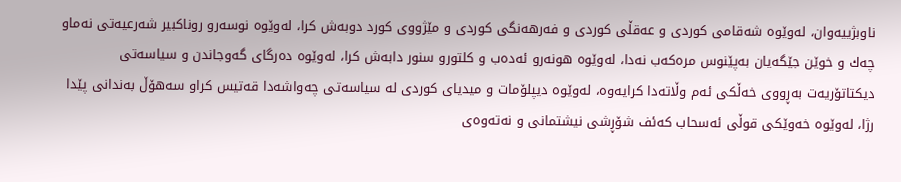ناوبژییه‌وان، له‌وێوه‌ شه‌قامی كوردی و عه‌قڵی كوردی و فه‌رهه‌نگی كوردی و مێژووی كورد دوبه‌ش كرا، له‌وێوه‌ نوسه‌رو روناكبیر شه‌رعیه‌تی نه‌ماو چه‌ك و خوێن جێگه‌یان به‌پێنوس مره‌كه‌ب نه‌دا، له‌وێوه‌ هونه‌رو ئه‌ده‌ب و كلتورو سنور دابه‌ش كرا، له‌وێوه‌ ده‌رگای گه‌وجاندن و سیاسه‌تی دیكتاتۆریه‌ت به‌ڕووی خه‌ڵكی ئه‌م وڵاته‌دا كرایه‌وه‌، له‌وێوه‌ دیپلۆمات و میدیای كوردی له‌ سیاسه‌تی چه‌واشه‌دا قه‌تیس كراو سه‌هۆڵ به‌ندانی پێدا رژا، له‌وێوه‌ خه‌وێكی قوڵی ئه‌سحاب كه‌ئف شۆڕشی نیشتمانی و نه‌ته‌وه‌ی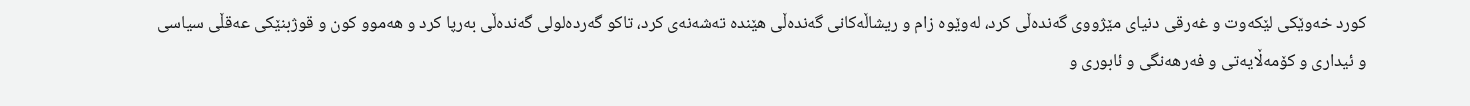كورد خه‌وێكی لێكه‌وت و غه‌رقی دنیای مێژووی گه‌نده‌ڵی كرد، له‌وێوه‌ زام و ریشاڵه‌كانی گه‌نده‌ڵی هێنده‌ ته‌شه‌نه‌ی كرد، تاكو گه‌رده‌لولی گه‌نده‌ڵی به‌رپا كرد و هه‌موو كون و قوژبنێكی عه‌قڵی سیاسی و ئیداری و كۆمه‌ڵایه‌تی و فه‌رهه‌نگی و ئابوری و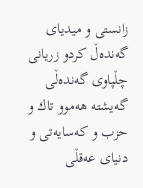زانستی و میدیای گه‌نده‌ڵ كردو زریانی چڵپاوی گه‌نده‌ڵی گه‌یشته‌ هه‌موو تاك و حزب و كه‌سایه‌تی و دنیای عه‌قڵی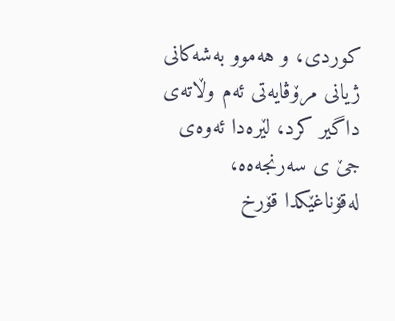كوردی، و هه‌موو به‌شه‌كانی ژیانی مرۆڤایه‌تی ئه‌م وڵاته‌ی داگیر كرد، لێره‌دا ئه‌وه‌ی جێ ی سه‌رنجه‌ه‌ه‌، له‌قۆناغێكدا قۆرخ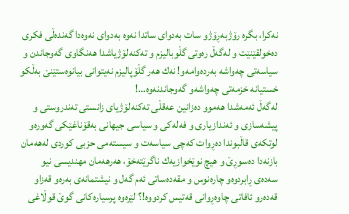نه‌كرا، بگره‌ رۆژبه‌ڕۆژو سات به‌دوای ساتدا نه‌وه‌ به‌دوای نه‌وه‌دا گه‌نده‌ڵی فكری ده‌خولقێنێت و له‌گه‌ڵ ره‌وتی گڵوبالیزم و ته‌كنه‌لۆژیاشدا هه‌نگاوی گه‌وجاندن و سیاسه‌تی چه‌واشه‌ به‌رده‌وامه‌و! نه‌ك هه‌ر گڵۆپالیزم نه‌یتوانی بیانوه‌ستێنێ به‌ڵكو خستیانه‌ خزمه‌تی چه‌واشه‌و گه‌وجاندنه‌وه‌…!
له‌گه‌ڵ ئه‌مه‌شدا هه‌موو ده‌زانین عه‌قڵی ته‌كنه‌لۆژیای زانستی ته‌ندروستی و پیشه‌سازی و ئه‌ندازیاری و فه‌له‌كی و سیاسی جیهانی به‌قۆناغێكی گه‌وره‌و لوتكه‌ی قاڵبوندا ده‌ڕوات كه‌چی سیاسه‌ت و سیسته‌می حزبی كوردی له‌هه‌مان بازنه‌دا ده‌سوڕێ و هیچ نوێخوازیه‌ك ناگرێته‌خۆ، هه‌رهه‌مان مهندیسی نیو سه‌ده‌ی ڕابردوه‌و چاره‌نوس و مقه‌ده‌ساتی ئه‌م گه‌ل و نیشتمانه‌ی به‌ره‌و قه‌زاو قه‌ده‌رو ئافاتی چاوه‌ڕوانی قه‌تیس كردووه‌!؟ لێره‌وه‌ پرسیاره‌كانی گوێ قوڵاغی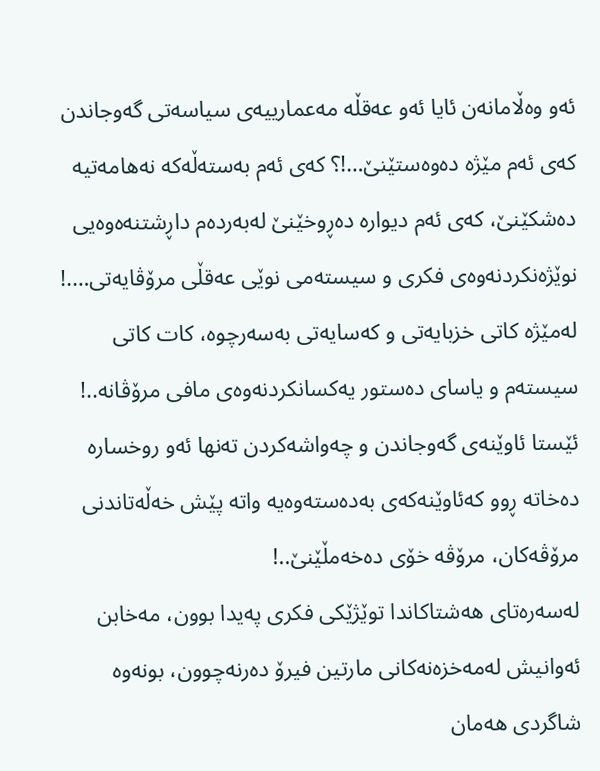ئه‌و وه‌ڵامانه‌ن ئایا ئه‌و عه‌قڵه‌ مه‌عمارییه‌ی سیاسه‌تی گه‌وجاندن كه‌ی ئه‌م مێژه‌ ده‌وه‌ستێنێ…!؟ كه‌ی ئه‌م به‌سته‌ڵه‌كه‌ نه‌هامه‌تیه‌ ده‌شكێنێ، كه‌ی ئه‌م دیواره‌ ده‌ڕوخێنێ له‌به‌رده‌م داڕشتنه‌ه‌وه‌یی نوێژه‌نكردنه‌وه‌ی فكری و سیسته‌می نوێی عه‌قڵی مرۆڤایه‌تی….! له‌مێژه‌ كاتی خزبایه‌تی و كه‌سایه‌تی به‌سه‌رچوه‌، كات كاتی سیسته‌م و یاسای ده‌ستور یه‌كسانكردنه‌وه‌ی مافی مرۆڤانه‌..! ئێستا ئاوێنه‌ی گه‌وجاندن و چه‌واشه‌كردن ته‌نها ئه‌و روخساره‌ ده‌خاته‌ ڕوو كه‌ئاوێنه‌كه‌ی به‌ده‌سته‌وه‌یه‌ واته‌ پێش خه‌ڵه‌تاندنی مرۆڤه‌كان، مرۆڤه‌ خۆی ده‌خه‌مڵێنێ..!
له‌سه‌ره‌تای هه‌شتاكاندا توێژێكی فكری په‌یدا بوون، مه‌خابن ئه‌وانیش له‌مه‌خزه‌نه‌كانی مارتین فیرۆ ده‌رنه‌چوون، بونه‌وه‌ شاگردی هه‌مان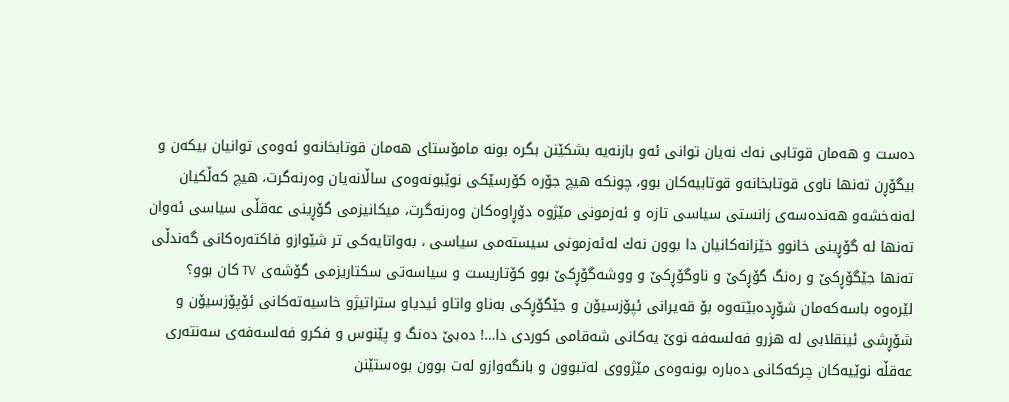ده‌ست و هه‌مان قوتابی نه‌ك نه‌یان توانی ئه‌و بازنه‌یه‌ بشكێنن بگره‌ بونه‌ مامۆستای هه‌مان قوتابخانه‌و ئه‌وه‌ی توانیان بیكه‌ن و بیگۆڕن ته‌نها ناوی قوتابخانه‌و قوتابیه‌كان بوو، چونكه‌ هیچ جۆره‌ كۆرسێكی نوێبونه‌وه‌ی ساڵانه‌یان وه‌رنه‌گرت، هیچ كه‌ڵكیان له‌نه‌خشه‌و هه‌نده‌سه‌ی زانستی سیاسی تازه‌ و ئه‌زمونی مێژوه‌ دۆڕاوه‌كان وه‌رنه‌گرت، میكانیزمی گۆڕینی عه‌قڵی سیاسی ئه‌وان ته‌نها له‌ گۆڕینی خانوو خێزانه‌كانیان دا بوون نه‌ك له‌ئه‌زمونی سیسته‌می سیاسی ، به‌واتایه‌كی تر شێوازو فاكته‌ره‌كانی گه‌ندڵی ته‌نها جێگۆڕكێ و ره‌نگ گۆڕكێ و ناوگۆڕكێ و ووشه‌گۆڕكێ بوو كۆتاریست و سیاسه‌تی سكتاریزمی گۆشه‌ی TV كان بوو؟
لێره‌وه‌ باسه‌كه‌مان شۆڕده‌بێته‌وه‌ بۆ قه‌یرانی ئپۆزسیۆن و جێگۆڕكی به‌ناو واتاو ئیدیاو ستراتیژو خاسیه‌ته‌كانی ئۆپۆزسیۆن و شۆڕشی ئینقلابی له‌ هزرو فه‌لسه‌فه‌ نوێ یه‌كانی شه‌قامی كوردی دا…! ده‌بێ ده‌نگ و پێنوس و فكرو فه‌لسه‌فه‌ی سه‌نته‌ری عه‌قڵه‌ نوێیه‌كان چركه‌كانی ده‌باره‌ بونه‌وه‌ی مێژووی له‌تبوون و بانگه‌وازو له‌ت بوون بوه‌ستێنن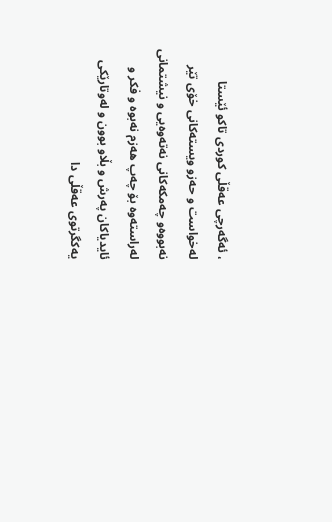، ئه‌گه‌رچی عه‌قڵی كوردی تاكو ئێستا له‌خواست و حه‌زو ویسته‌كانی خۆی تێر نه‌بووه‌و چه‌مكه‌كانی نه‌ته‌وه‌یی و نیشتمانی له‌راسته‌وه‌ بۆ چه‌پ هه‌زم نه‌بوه‌ و فكر و ئایدیاكان په‌رش و بڵاو بوون و له‌وتارێكی یه‌كگرتوی عه‌قڵی دا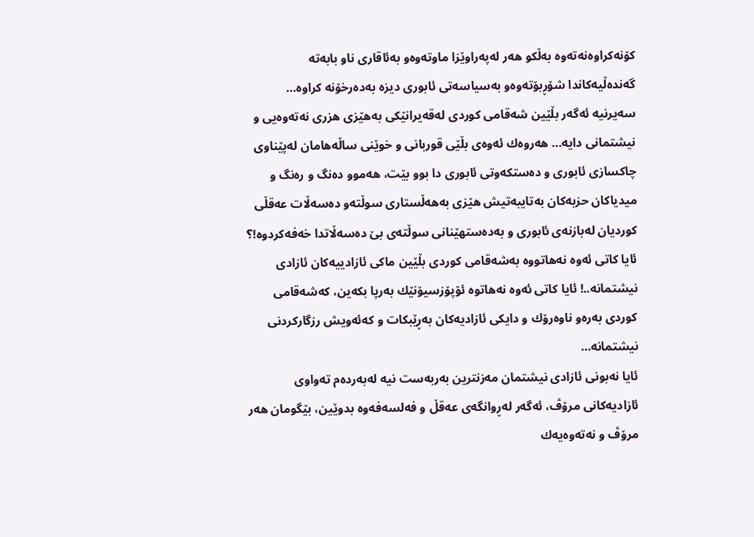كۆنه‌كراوه‌نه‌ته‌وه‌ به‌ڵكو هه‌ر له‌په‌راوێزا ماوته‌وه‌و به‌ئاقاری ناو بابه‌ته‌ گه‌نده‌ڵیه‌كاندا شۆڕبۆته‌وه‌و به‌سیاسه‌تی ئابوری دیزه‌ به‌ده‌رخۆنه‌ كراوه‌…
سه‌یرنیه‌ ئه‌گه‌ر بڵێین شه‌قامی كوردی له‌قه‌یرانێكی به‌هێزی هزری نه‌ته‌وه‌یی و نیشتمانی دایه‌… هه‌روه‌ك ئه‌وه‌ی بڵێی قوربانی و خوێنی ساڵه‌هامان له‌پێناوی چاكسازی ئابوری و ده‌ستكه‌وتی ئابوری دا بوو بێت، هه‌موو ده‌نگ و ره‌نگ و میدیاكان حزبه‌كان به‌تایبه‌تیش هێزی به‌هه‌ڵستاری سوڵته‌و ده‌سه‌ڵات عه‌قڵی كوردیان له‌بازنه‌ی ئابوری و به‌ده‌ستهێنانی سوڵته‌ی بێ ده‌سه‌ڵاتدا خه‌فه‌كردوه‌!؟ ئایا كاتی ئه‌وه‌ نه‌هاتووه‌ به‌شه‌قامی كوردی بڵێین ماكی ئازادییه‌كان ئازادی نیشتمانه‌..! ئایا كاتی ئه‌وه‌ نه‌هاتوه‌ ئۆپۆزسیۆنێك به‌رپا بكه‌ین، كه‌شه‌قامی كوردی به‌ره‌و ناوه‌رۆك و دایكی ئازادیه‌كان به‌ڕێبكات و كه‌ئه‌ویش رزگاركردنی نیشتمانه‌…
ئایا نه‌بونی ئازادی نیشتمان مه‌زنترین به‌ربه‌ست نیه‌ له‌به‌رده‌م ته‌واوی ئازادیه‌كانی مرۆڤ، ئه‌گه‌ر له‌ڕوانگه‌ی عه‌قڵ و فه‌لسه‌فه‌وه‌ بدوێین، بێگومان هه‌ر مرۆڤ و نه‌ته‌وه‌یه‌ك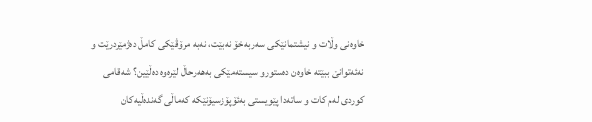خاوه‌نی وڵات و نیشتمانێكی سه‌ربه‌خۆ نه‌بێت، نه‌به‌ مرۆڤێكی كامڵ ده‌ژمێردرێت و نه‌ئه‌توانێ ببێته‌ خاوه‌ن ده‌ستورو سیسته‌مێكی به‌هه‌رحاڵ لێره‌وه‌ ده‌ڵێین؟ شه‌قامی كوردی له‌م كات و ساته‌دا پێویستی به‌ئۆپۆزسیۆنێكه‌ كه‌ماڵی گه‌نده‌ڵیه‌كان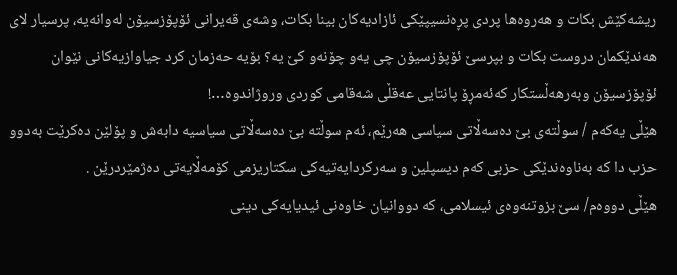ریشه‌كێش بكات و هه‌روه‌ها پردی پڕه‌نسیپێكی ئازادیه‌كان بینا بكات، وشه‌ی قه‌یرانی ئۆپۆزسیۆن له‌وانه‌یه‌، پرسیار لای هه‌ندێكمان دروست بكات و بپرسێ ئۆپۆزسیۆن چی یه‌و چۆنه‌و كێ یه‌؟ بۆیه‌ حه‌زمان كرد جیاوازیه‌كانی نێوان ئۆپۆزسیۆن وبه‌رهه‌ڵستكار كه‌ئه‌مڕۆ پانتایی عه‌قڵی شه‌قامی كوردی وروژاندوه‌…!
هێڵی یه‌كه‌م / سوڵته‌ی بێ ده‌سه‌ڵاتی سیاسی هه‌رێم، ئه‌م سوڵته‌ بێ ده‌سه‌ڵاتی سیاسیه‌ دابه‌ش و پۆلێن ده‌كرێت به‌دوو حزب دا كه‌ به‌ناوه‌ندێكی حزبی كه‌م دیسپلین و سه‌ركردایه‌تیه‌كی سكتاریزمی كۆمه‌ڵایه‌تی ده‌ژمێردرێن .
هێڵی دووه‌م/ سێ بزوتنه‌وه‌ی ئیسلامی، كه‌ دووانیان خاوه‌نی ئیدیایه‌كی دینی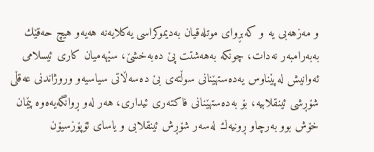و مه‌زهه‌بی یه‌ و كه‌بڕوای موتله‌قیان به‌دیموكراسی یه‌كلایه‌نه‌ هه‌یه‌و هیچ حه‌قێك به‌به‌رامبه‌ر نه‌دات، چونكه‌ به‌هه‌شتت پێ ده‌به‌خشێ، سێهه‌میان كاری ئیسلامی ئه‌وانیش له‌پێناوس یه‌ده‌ستهێنانی سوڵته‌ی بێ ده‌سه‌ڵاتی سیاسیه‌و وروژاندنی عه‌قڵی شۆڕشی ئینقلابیه‌، بۆ به‌ده‌ستهێنانی فاكته‌ری ئیداری، هه‌ر له‌و ڕوانگه‌یه‌ه‌وه‌ پێمان خۆش بوو به‌رچاو ڕونیه‌ك له‌سه‌ر شۆڕش ئینقلابی و یاسای ئۆپۆزسیۆن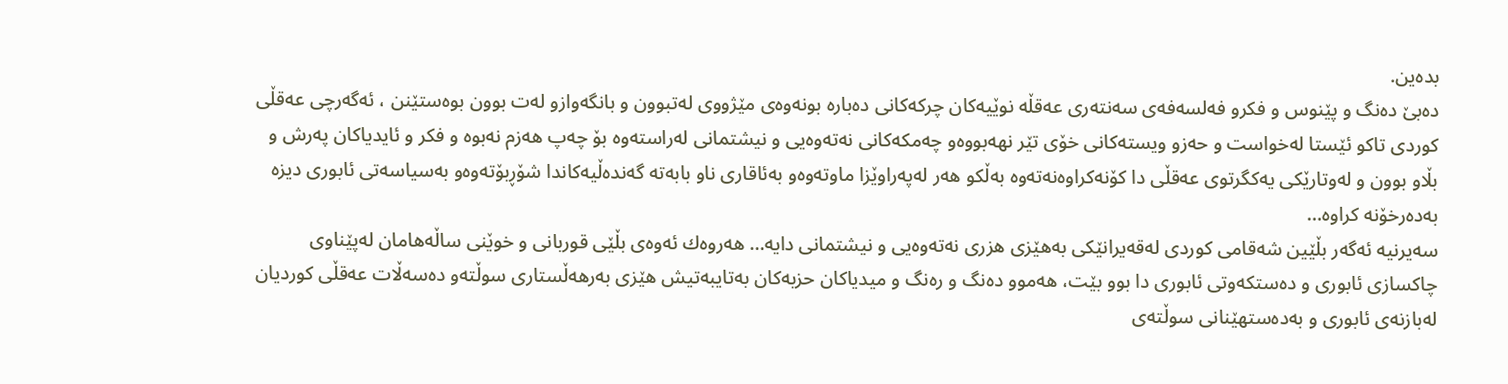بده‌ین.
ده‌بێ ده‌نگ و پێنوس و فكرو فه‌لسه‌فه‌ی سه‌نته‌ری عه‌قڵه‌ نوێیه‌كان چركه‌كانی ده‌باره‌ بونه‌وه‌ی مێژووی له‌تبوون و بانگه‌وازو له‌ت بوون بوه‌ستێنن ، ئه‌گه‌رچی عه‌قڵی كوردی تاكو ئێستا له‌خواست و حه‌زو ویسته‌كانی خۆی تێر نهه‌بووه‌و چه‌مكه‌كانی نه‌ته‌وه‌یی و نیشتمانی له‌راسته‌وه‌ بۆ چه‌پ هه‌زم نه‌بوه‌ و فكر و ئایدیاكان په‌رش و بڵاو بوون و له‌وتارێكی یه‌كگرتوی عه‌قڵی دا كۆنه‌كراوه‌نه‌ته‌وه‌ به‌ڵكو هه‌ر له‌په‌راوێزا ماوته‌وه‌و به‌ئاقاری ناو بابه‌ته‌ گه‌نده‌ڵیه‌كاندا شۆڕبۆته‌وه‌و به‌سیاسه‌تی ئابوری دیزه‌ به‌ده‌رخۆنه‌ كراوه‌…
سه‌یرنیه‌ ئه‌گه‌ر بڵێین شه‌قامی كوردی له‌قه‌یرانێكی به‌هێزی هزری نه‌ته‌وه‌یی و نیشتمانی دایه‌… هه‌روه‌ك ئه‌وه‌ی بڵێی قوربانی و خوێنی ساڵه‌هامان له‌پێناوی چاكسازی ئابوری و ده‌ستكه‌وتی ئابوری دا بوو بێت، هه‌موو ده‌نگ و ره‌نگ و میدیاكان حزبه‌كان به‌تایبه‌تیش هێزی به‌رهه‌ڵستاری سوڵته‌و ده‌سه‌ڵات عه‌قڵی كوردیان له‌بازنه‌ی ئابوری و به‌ده‌ستهێنانی سوڵته‌ی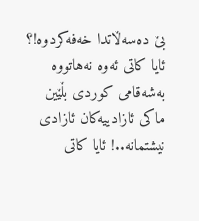بێ ده‌سه‌ڵاتدا خه‌فه‌كردوه‌!؟ ئایا كاتی ئه‌وه‌ نه‌هاتووه‌ به‌شه‌قامی كوردی بڵێین ماكی ئازادییه‌كان ئازادی نیشتمانه‌..! ئایا كاتی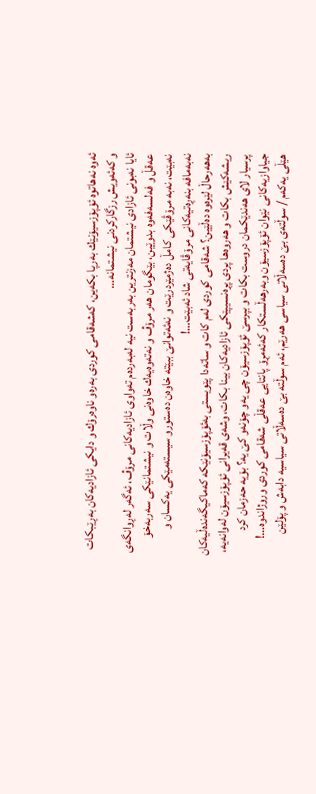ئه‌وه‌ نه‌هاتوه‌ ئۆپۆزسیۆنێك به‌رپا بكه‌ین، كه‌شه‌قامی كوردی به‌ره‌و ناوه‌رۆك و دایكی ئازادیه‌كان به‌ڕێبكات و كه‌ئه‌ویش رزگاركردنی نیشتمانه‌…
ئایا نه‌بونی ئازادی نیشتمان مه‌زنترین به‌ربه‌ست نیه‌ له‌به‌رده‌م ته‌واوی ئازادیه‌كانی مرۆڤ، ئه‌گه‌ر له‌ڕوانگه‌ی عه‌قڵ و فه‌لسه‌فه‌وه‌ بدوێین، بێگومان هه‌ر مرۆڤ و نه‌ته‌وه‌یه‌ك خاوه‌نی وڵات و نیشتمانێكی سه‌ربه‌خۆ نه‌بێت، نه‌به‌ مرۆڤێكی كامڵ ده‌ژمێردرێت و نه‌ئه‌توانێ ببێته‌ خاوه‌ن ده‌ستورو سیسته‌مێكی یه‌كسان و نه‌به‌مافه‌ بنه‌ڕه‌تیه‌كانی مرۆڤایه‌تی شاد ئه‌بێت…!
به‌هه‌رحاڵ لێره‌وه‌ ده‌ڵێین؟ شه‌قامی كوردی له‌م كات و ساته‌دا پێویستی به‌ئۆپۆزسیۆنێكه‌ كه‌ماکیگه‌نده‌ڵیه‌كان ریشه‌كێش بكات و هه‌روه‌ها پردی پڕه‌نسیپێكی ئازادیه‌كان بینا بكات، وشه‌ی قه‌یرانی ئۆپۆزسیۆن له‌وانه‌یه‌، پرسیار لای هه‌ندێكمان دروست بكات و بپرسێ ئۆپۆزسیۆن چی یه‌و چۆنه‌و كێ یه‌؟ بۆیه‌ حه‌زمان كرد جیاوازیه‌كانی نێوان ئۆپۆزسیۆن وبه‌رهه‌ڵستكار كه‌ئه‌مڕۆ پانتایی عه‌قڵی شه‌قامی كوردی وروژاندوه‌…!
هێڵی یه‌كه‌م / سوڵته‌ی بێ ده‌سه‌ڵاتی سیاسی هه‌رێم، ئه‌م سوڵته‌ بێ ده‌سه‌ڵاتی سیاسیه‌ دابه‌ش و پۆلێن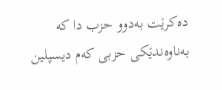ده‌كرێت به‌دوو حزب دا كه‌ به‌ناوه‌ندێكی حزبی كه‌م دیسپلین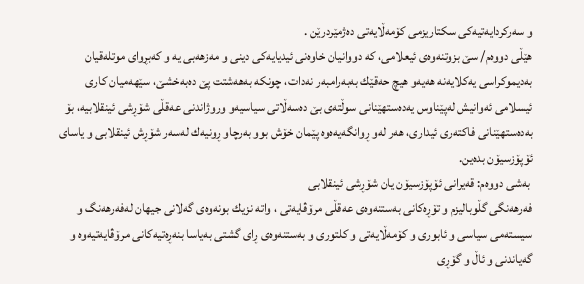و سه‌ركردایه‌تیه‌كی سكتاریزمی كۆمه‌ڵایه‌تی ده‌ژمێردرێن .
هێڵی دووه‌م/ سێ بزوتنه‌وه‌ی ئیعلامی، كه‌ دووانیان خاوه‌نی ئیدیایه‌كی دینی و مه‌زهه‌بی یه‌ و كه‌بڕوای موتله‌قیان به‌دیموكراسی یه‌كلایه‌نه‌ هه‌یه‌و هیچ حه‌قێك به‌به‌رامبه‌ر نه‌دات، چونكه‌ به‌هه‌شتت پێ ده‌به‌خشێ، سێهه‌میان كاری ئیسلامی ئه‌وانیش له‌پێناوس یه‌ده‌ستهێنانی سوڵته‌ی بێ ده‌سه‌ڵاتی سیاسیه‌و وروژاندنی عه‌قڵی شۆڕشی ئینقلابیه‌، بۆ به‌ده‌ستهێنانی فاكته‌ری ئیداری، هه‌ر له‌و ڕوانگه‌یه‌ه‌وه‌ پێمان خۆش بوو به‌رچاو ڕونیه‌ك له‌سه‌ر شۆڕش ئینقلابی و یاسای ئۆپۆزسیۆن بده‌ین.
 به‌شی دووه‌م: قه‌یرانی ئۆپۆزسیۆن یان شۆڕشی ئینقلابی
فه‌رهه‌نگی گڵوبالیزم و تۆڕه‌كانی به‌ستنه‌وه‌ی عه‌قڵی مرۆڤایه‌تی ، واته‌ نزیك بونه‌وه‌ی گه‌لانی جیهان له‌فه‌رهه‌نگ و سیسته‌می سیاسی و ئابوری و كۆمه‌ڵایه‌تی و كلتوری و به‌ستنه‌وه‌ی ڕای گشتی به‌یاسا بنه‌ڕه‌تیه‌كانی مرۆڤایه‌تیه‌وه‌ و گه‌یاندنی و ئاڵ و گۆڕی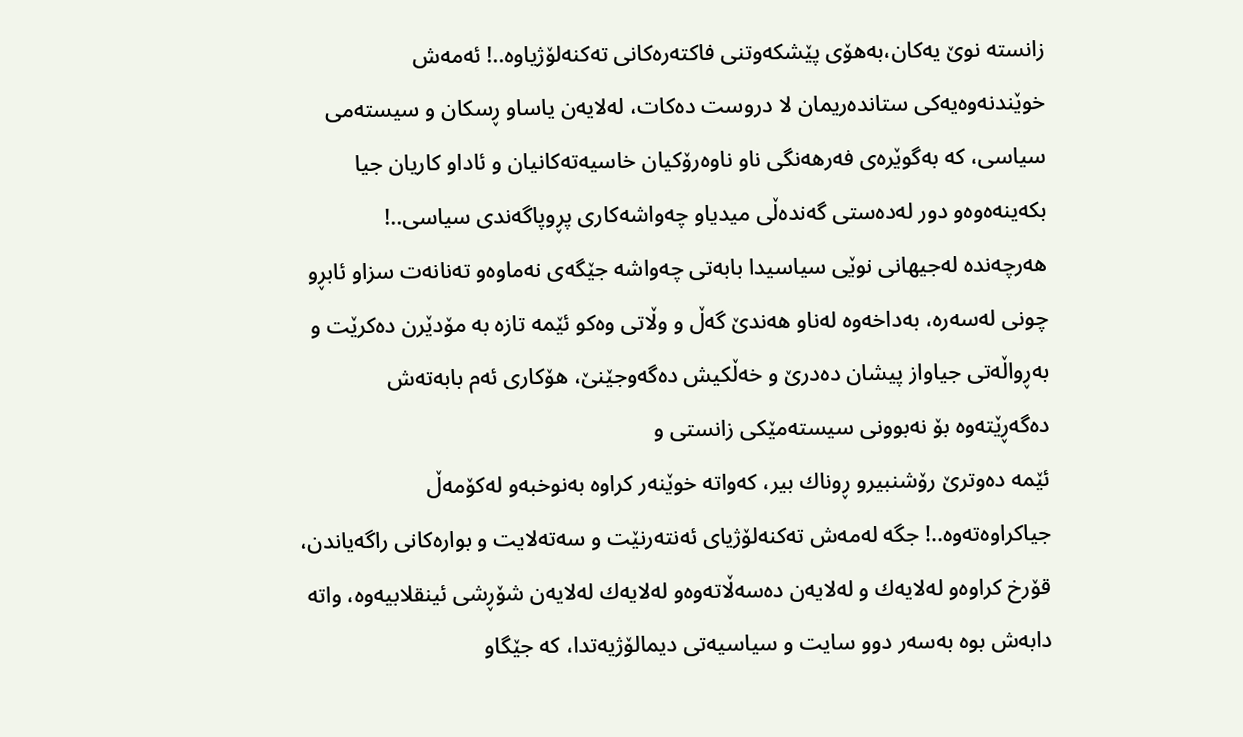زانسته‌ نوێ یه‌كان،به‌هۆی پێشكه‌وتنی فاكته‌ره‌كانی ته‌كنه‌لۆژیاوه‌..! ئه‌مه‌ش خوێندنه‌وه‌یه‌كی ستانده‌ریمان لا دروست ده‌كات، له‌لایه‌ن یاساو ڕسكان و سیسته‌می سیاسی، كه‌ به‌گوێره‌ی فه‌رهه‌نگی ناو ناوه‌رۆكیان خاسیه‌ته‌كانیان و ئاداو كاریان جیا بكه‌ینه‌ه‌وه‌و دور له‌ده‌ستی گه‌نده‌ڵی میدیاو چه‌واشه‌كاری پڕوپاگه‌ندی سیاسی..!
هه‌رچه‌نده‌ له‌جیهانی نوێی سیاسیدا بابه‌تی چه‌واشه‌ جێگه‌ی نه‌ماوه‌و ته‌نانه‌ت سزاو ئابڕو چونی له‌سه‌ره‌، به‌داخه‌وه‌ له‌ناو هه‌ندێ گه‌ڵ و وڵاتی وه‌كو ئێمه‌ تازه‌ به‌ مۆدێرن ده‌كرێت و به‌ڕواڵه‌تی جیاواز پیشان ده‌درێ و خه‌ڵكیش ده‌گه‌وجێنێ، هۆكاری ئه‌م بابه‌ته‌ش ده‌گه‌ڕێته‌وه‌ بۆ نه‌بوونی سیسته‌مێكی زانستی و
ئێمه‌ ده‌وترێ رۆشنبیرو ڕوناك بیر، كه‌واته‌ خوێنه‌ر كراوه‌ به‌نوخبه‌و له‌كۆمه‌ڵ جیاكراوه‌ته‌وه‌..! جگه‌ له‌مه‌ش ته‌كنه‌لۆژیای ئه‌نته‌رنێت و سه‌ته‌لایت و بواره‌كانی راگه‌یاندن، قۆرخ كراوه‌و له‌لایه‌ك و له‌لایه‌ن ده‌سه‌ڵاته‌وه‌و له‌لایه‌ك له‌لایه‌ن شۆڕشی ئینقلابیه‌وه‌، واته‌ دابه‌ش بوه‌ به‌سه‌ر دوو سایت و سیاسیه‌تی دیمالۆژیه‌تدا، كه‌ جێگاو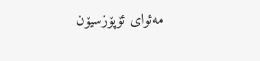مه‌ئوای ئۆپۆزسیۆن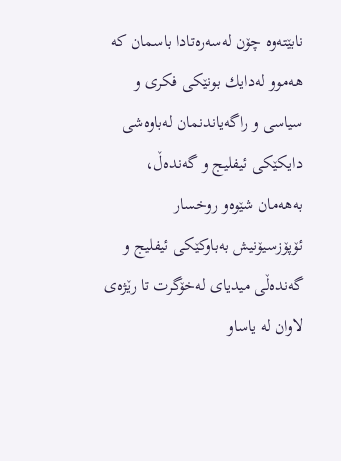نابێته‌وه‌ چۆن له‌سه‌ره‌تادا باسمان كه‌ هه‌موو له‌دایك بونێكی فكری و سیاسی و راگه‌یاندنمان له‌باوه‌شی دایكێكی ئیفلیج و گه‌نده‌ڵ، به‌هه‌مان شێوه‌و روخسار ئۆپۆزسیۆنیش به‌باوكێكی ئیفلیج و گه‌نده‌ڵی میدیای له‌خۆگرت تا رێژه‌ی لاوان له‌ یاساو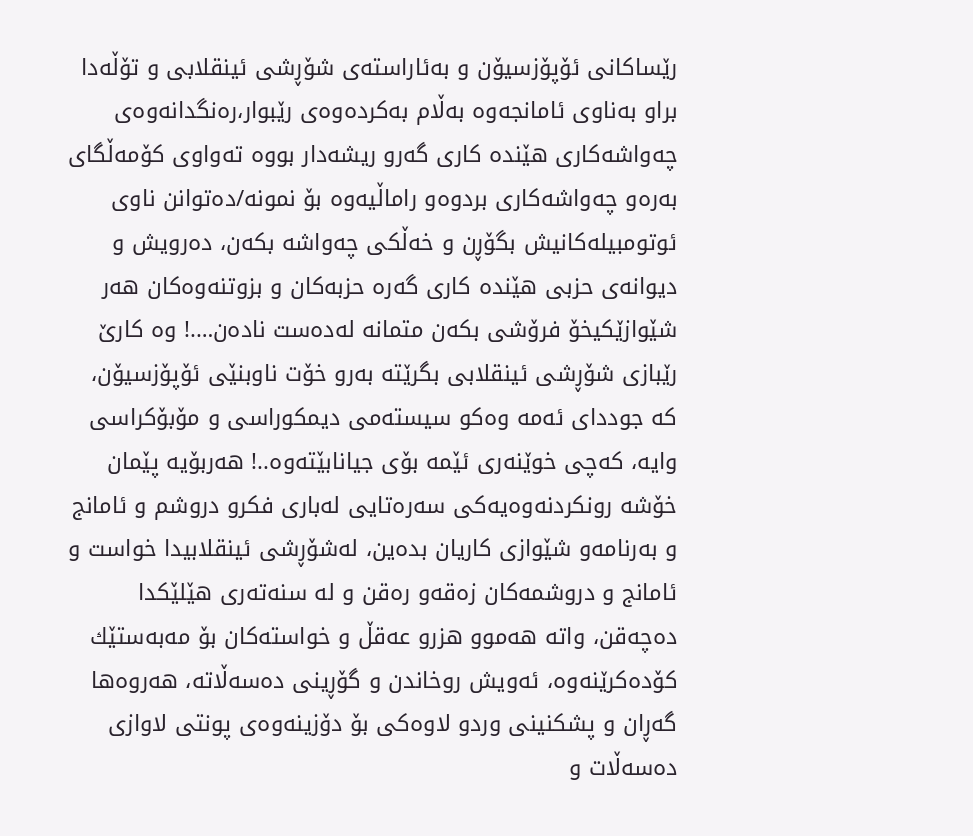رێساكانی ئۆپۆزسیۆن و به‌ئاراسته‌ی شۆڕشی ئینقلابی و تۆڵه‌دا براو به‌ناوی ئامانجه‌وه‌ به‌ڵام به‌كرده‌وه‌ی رێبوار،ره‌نگدانه‌وه‌ی چه‌واشه‌كاری هێنده‌ كاری گه‌رو ریشه‌دار بووه‌ ته‌واوی كۆمه‌ڵگای به‌ره‌و چه‌واشه‌كاری بردوه‌و راماڵیه‌وه‌ بۆ نمونه‌/ده‌توانن ناوی ئوتومبیله‌كانیش بگۆڕن و خه‌ڵكی چه‌واشه‌ بكه‌ن، ده‌رویش و دیوانه‌ی حزبی هێنده‌ كاری گه‌ره‌ حزبه‌كان و بزوتنه‌وه‌كان هه‌ر شێوازێكیخۆ فرۆشی بكه‌ن متمانه‌ له‌ده‌ست ناده‌ن….! وه‌ كارێ رێبازی شۆڕشی ئینقلابی بگرێته‌ به‌رو خۆت ناوبنێی ئۆپۆزسیۆن، كه‌ جوددای ئه‌مه‌ وه‌كو سیسته‌می دیمكوراسی و مۆبۆكراسی وایه‌، كه‌چی خوێنه‌ری ئێمه‌ بۆی جیانابێته‌وه‌..! هه‌ربۆیه‌ پێمان خۆشه‌ رونكردنه‌وه‌یه‌كی سه‌ره‌تایی له‌باری فكرو دروشم و ئامانج و به‌رنامه‌و شێوازی كاریان بده‌ین، له‌شۆڕشی ئینقلابیدا خواست و ئامانج و دروشمه‌كان زه‌قه‌و ره‌قن و له‌ سنه‌ته‌ری هێلێكدا ده‌چه‌قن، واته‌ هه‌موو هزرو عه‌قڵ و خواسته‌كان بۆ مه‌به‌ستێك كۆده‌كرێنه‌وه‌، ئه‌ویش روخاندن و گۆڕینی ده‌سه‌ڵاته‌، هه‌روه‌ها گه‌ڕان و پشكنینی وردو لاوه‌كی بۆ دۆزینه‌وه‌ی پونتی لاوازی ده‌سه‌ڵات و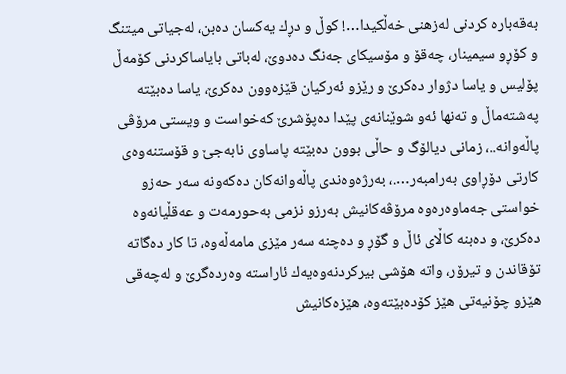به‌قه‌باره‌ كردنی له‌زهنی خه‌ڵكیدا…! كوڵ و دڕك یه‌كسان ده‌بن، له‌جیاتی میتنگ و كۆڕو سیمینار، چه‌قۆ و مۆسیكای جه‌نگ ده‌دوێ، له‌باتی بایاساكردنی كۆمه‌ڵ پۆلیس و یاسا دژوار ده‌كرێ و رێزو ئه‌ركیان قێزه‌وون ده‌كرێ، یاسا ده‌بێته‌ په‌شته‌ماڵ و ته‌نها ئه‌و شوێنانه‌ی پێدا ده‌پۆشرێ كه‌خواست و ویستی مرۆڤی پاڵه‌وانه‌..، زمانی دیالۆگ و حاڵی بوون ده‌بێته‌ پاساوی نابه‌جێ و قۆستنه‌وه‌ی كارتی دۆڕاوی به‌رامبه‌ر….، به‌رژه‌وه‌ندی پاڵه‌وانه‌كان ده‌كه‌ونه‌ سه‌ر حه‌زو خواستی جه‌ماوه‌ره‌وه‌ مرۆڤه‌كانیش به‌رزو نزمی به‌حورمه‌ت و عه‌قڵیانه‌وه‌ ده‌كرێ، و ده‌بنه‌ كاڵای ئاڵ و گۆڕ و ده‌چنه‌ سه‌ر مێزی مامه‌ڵه‌وه‌، تا كار ده‌گاته‌ تۆقاندن و تیرۆر، واته‌ هۆشی بیركردنه‌وه‌یه‌ك ئاراسته‌ وه‌رده‌گرێ و له‌چه‌قی هێزو چۆنیه‌تی هێز كۆده‌بێته‌وه‌، هێزه‌كانیش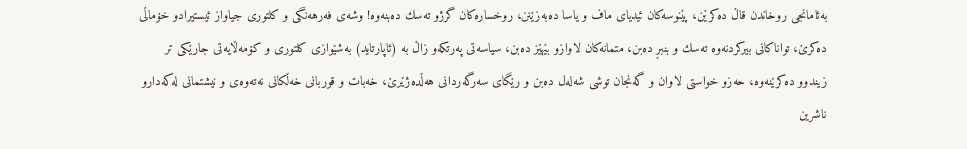به‌ئامانجی روخاندن قاڵ ده‌كرێن، پێنوسه‌كان ئیدیای ماف و یاسا ده‌به‌زێنن، روخساره‌كان گرژو ته‌سك ده‌بنه‌وه‌! وشه‌ی فه‌رهه‌نگی و كلتوری جیاواز ئیستیرادو خۆماڵی ده‌كرێ، تواناكانی بیركردنه‌وه‌ ته‌سك و بنبڕ ده‌بن، متمانه‌كان لاوازو بێهێز ده‌بن، سیاسه‌تی په‌رتكه‌و زاڵ به‌ (ئاپارتاید) به‌شێوازی كلتوری و كۆمه‌ڵایه‌تی جارێكی تر زیندوو ده‌كرێنه‌وه‌، حه‌زو خواستی لاوان و گه‌نجان توشی شه‌له‌ل ده‌بن و رێگای سه‌رگه‌ردانی هه‌ڵده‌ژێرێ، خه‌بات و قوربانی خه‌ڵكانی نه‌ته‌وه‌ی و نیشتمانی له‌كه‌دارو ناشرین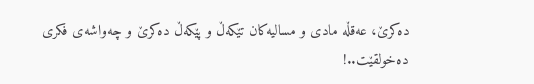ده‌كرێ، عه‌قڵه‌ مادی و مسالیه‌كان تێكه‌ڵ و پێكه‌ڵ ده‌كرێ و چه‌واشه‌ی فكری ده‌خولقێت..!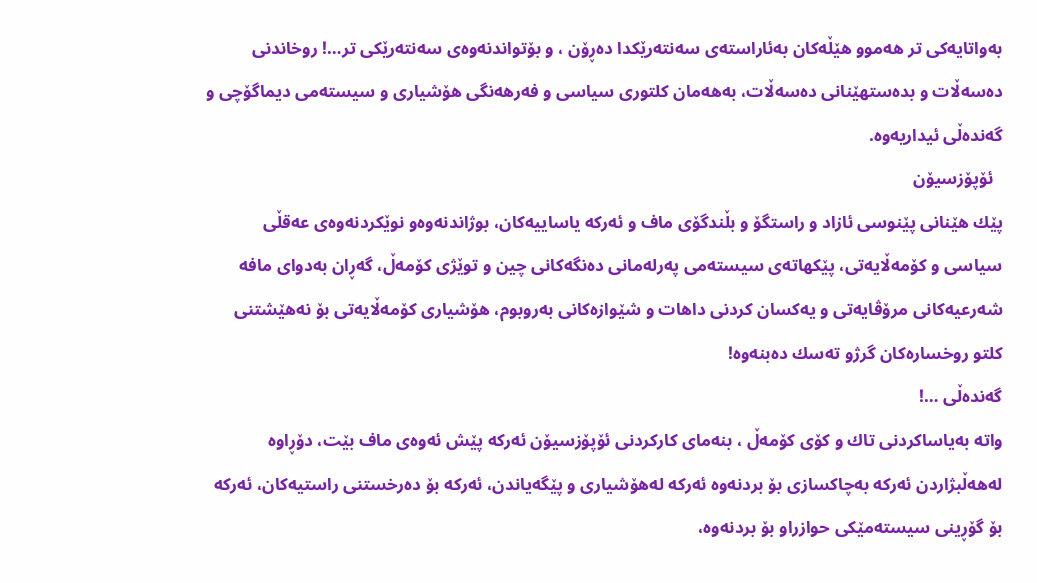به‌واتایه‌كی تر هه‌موو هێڵه‌كان به‌ئاراسته‌ی سه‌نته‌رێكدا ده‌ڕۆن ، و بۆتواندنه‌وه‌ی سه‌نته‌رێكی تر…! روخاندنی ده‌سه‌ڵات و بده‌ستهێنانی ده‌سه‌ڵات، به‌هه‌مان كلتوری سیاسی و فه‌رهه‌نگی هۆشیاری و سیسته‌می دیماگۆچی و گه‌نده‌ڵی ئیداریه‌وه‌.
  ئۆپۆزسیۆن
پێك هێنانی پێنوسی ئازاد و راستگۆ و بڵندگۆی ماف و ئه‌ركه‌ یاساییه‌كان، بوژاندنه‌وه‌و نوێكردنه‌وه‌ی عه‌قڵی سیاسی و كۆمه‌ڵایه‌تی، پێكهاته‌ی سیسته‌می په‌رله‌مانی ده‌نگه‌كانی چین و توێژی كۆمه‌ڵ، گه‌ڕان به‌دوای مافه‌ شه‌رعیه‌كانی مرۆڤایه‌تی و یه‌كسان كردنی داهات و شێوازه‌كانی به‌روبوم، هۆشیاری كۆمه‌ڵایه‌تی بۆ نه‌هێشتنی كلتو روخساره‌كان گرژو ته‌سك ده‌بنه‌وه‌!
گه‌نده‌ڵی …!
واته‌ به‌یاساكردنی تاك و كۆی كۆمه‌ڵ ، بنه‌مای كاركردنی ئۆپۆزسیۆن ئه‌ركه‌ پێش ئه‌وه‌ی ماف بێت، دۆڕاوه‌ له‌هه‌ڵبژاردن ئه‌ركه‌ به‌چاكسازی بۆ بردنه‌وه‌ ئه‌ركه‌ له‌هۆشیاری و پێگه‌یاندن، ئه‌ركه‌ بۆ ده‌رخستنی راستیه‌كان، ئه‌ركه‌ بۆ گۆڕینی سیسته‌مێكی حوازراو بۆ بردنه‌وه‌،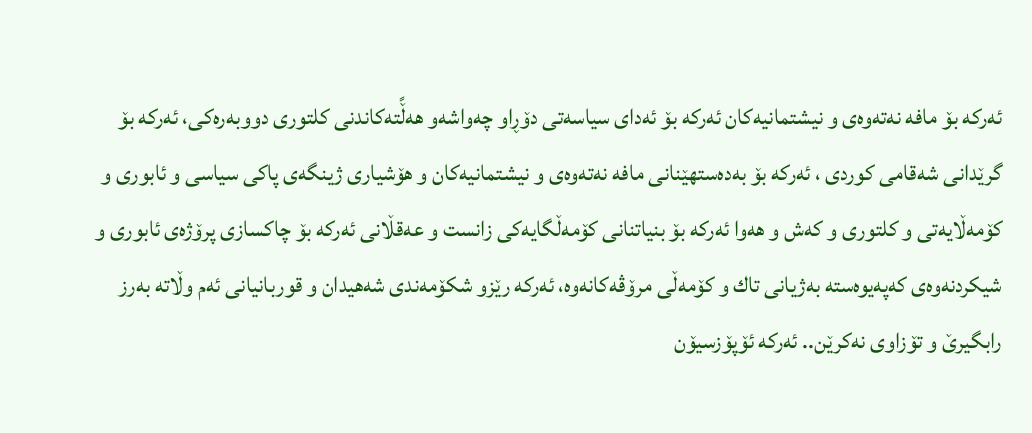ئه‌ركه‌ بۆ مافه‌ نه‌ته‌وه‌ی و نیشتمانیه‌كان ئه‌ركه‌ بۆ ئه‌دای سیاسه‌تی دۆڕاو چه‌واشه‌و هه‌ڵًته‌كاندنی كلتوری دووبه‌ره‌كی، ئه‌ركه‌ بۆ گرێدانی شه‌قامی كوردی ، ئه‌ركه‌ بۆ به‌ده‌ستهێنانی مافه‌ نه‌ته‌وه‌ی و نیشتمانیه‌كان و هۆشیاری ژینگه‌ی پاكی سیاسی و ئابوری و كۆمه‌ڵایه‌تی و كلتوری و كه‌ش و هه‌وا ئه‌ركه‌ بۆ بنیاتنانی كۆمه‌ڵگایه‌كی زانست و عه‌قڵانی ئه‌ركه‌ بۆ چاكسازی پرۆژه‌ی ئابوری و شیكردنه‌وه‌ی كه‌په‌یوه‌سته‌ به‌ژیانی تاك و كۆمه‌ڵی مرۆڤه‌كانه‌وه‌، ئه‌ركه‌ رێزو شكۆمه‌ندی شه‌هیدان و قوربانیانی ئه‌م وڵاته‌ به‌رز رابگیرێ و تۆزاوی نه‌كرێن.. ئه‌ركه‌ ئۆپۆزسیۆن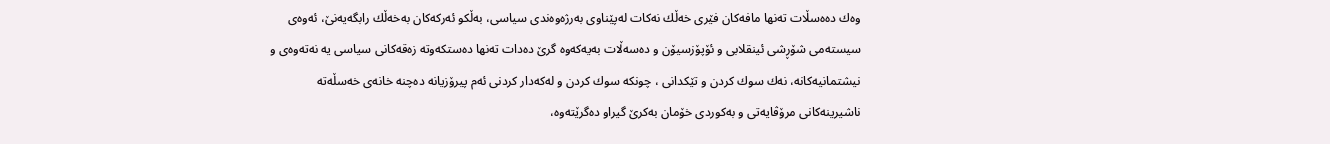وه‌ك ده‌ه‌سڵات ته‌نها مافه‌كان فێری خه‌ڵك نه‌كات له‌پێناوی به‌رژه‌وه‌ندی سیاسی، به‌ڵكو ئه‌ركه‌كان به‌خه‌ڵك رابگه‌یه‌نێ، ئه‌وه‌ی سیسته‌می شۆڕشی ئینقلابی و ئۆپۆزسیۆن و ده‌سه‌ڵات به‌یه‌كه‌وه‌ گرێ ده‌دات ته‌نها ده‌ستكه‌وته‌ زه‌قه‌كانی سیاسی یه‌ نه‌ته‌وه‌ی و نیشتمانیه‌كانه‌، نه‌ك سوك كردن و تێكدانی ، چونكه‌ سوك كردن و له‌كه‌دار كردنی ئه‌م پیرۆزیانه‌ ده‌چنه‌ خانه‌ی خه‌سڵه‌ته‌ ناشیرینه‌كانی مرۆڤایه‌تی و به‌كوردی خۆمان به‌كرێ گیراو ده‌گرێته‌وه‌،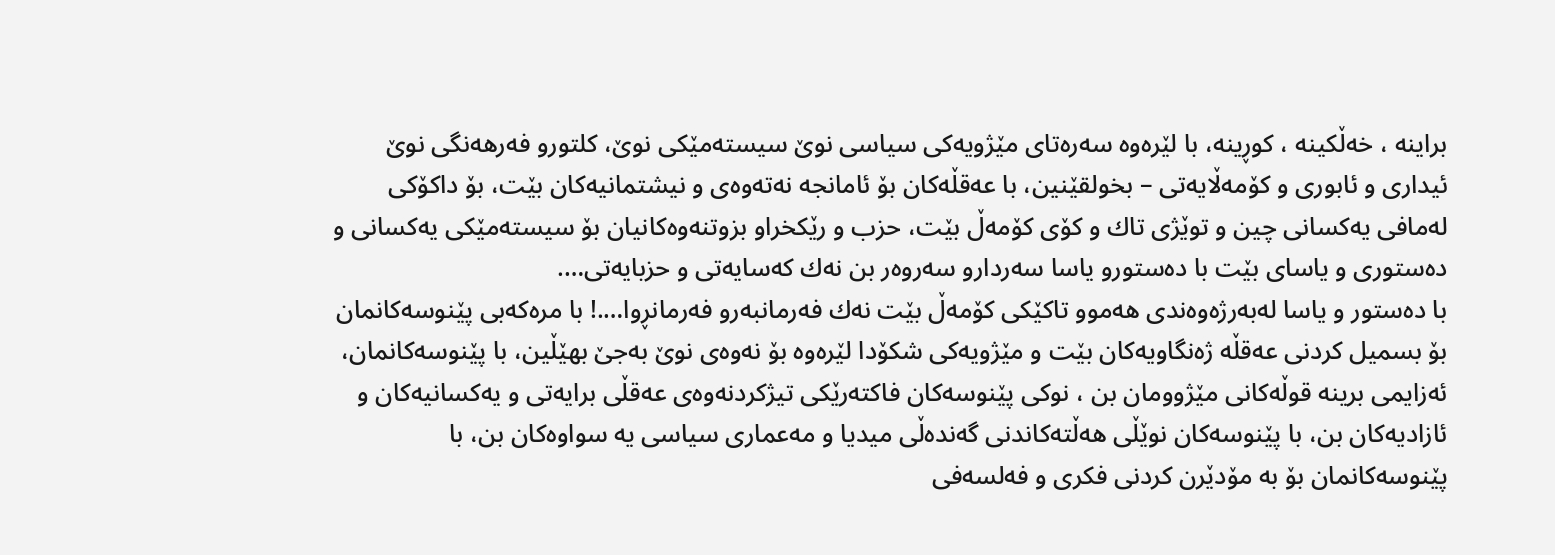براینه‌ ، خه‌ڵكینه‌ ، كوڕینه‌، با لێره‌وه‌ سه‌ره‌تای مێژویه‌كی سیاسی نوێ سیسته‌مێكی نوێ، كلتورو فه‌رهه‌نگی نوێ ئیداری و ئابوری و كۆمه‌ڵایه‌تی – بخولقێنین، با عه‌قڵه‌كان بۆ ئامانجه‌ نه‌ته‌وه‌ی و نیشتمانیه‌كان بێت، بۆ داكۆكی له‌مافی یه‌كسانی چین و توێژی تاك و كۆی كۆمه‌ڵ بێت، حزب و رێكخراو بزوتنه‌وه‌كانیان بۆ سیسته‌مێكی یه‌كسانی و ده‌ستوری و یاسای بێت با ده‌ستورو یاسا سه‌ردارو سه‌روه‌ر بن نه‌ك كه‌سایه‌تی و حزبایه‌تی….
با ده‌ستور و یاسا له‌به‌رژه‌وه‌ندی هه‌موو تاكێكی كۆمه‌ڵ بێت نه‌ك فه‌رمانبه‌رو فه‌رمانڕوا….! با مره‌كه‌بی پێنوسه‌كانمان بۆ بسمیل كردنی عه‌قڵه‌ ژه‌نگاویه‌كان بێت و مێژویه‌كی شكۆدا لێره‌وه‌ بۆ نه‌وه‌ی نوێ به‌جێ بهێڵین، با پێنوسه‌كانمان، ئه‌زایمی برینه‌ قوڵه‌كانی مێژوومان بن ، نوكی پێنوسه‌كان فاكته‌رێكی تیژكردنه‌وه‌ی عه‌قڵی برایه‌تی و یه‌كسانیه‌كان و ئازادیه‌كان بن، با پێنوسه‌كان نوێڵی هه‌ڵته‌كاندنی گه‌نده‌ڵی میدیا و مه‌عماری سیاسی یه‌ سواوه‌كان بن، با پێنوسه‌كانمان بۆ به‌ مۆدێرن كردنی فكری و فه‌لسه‌فی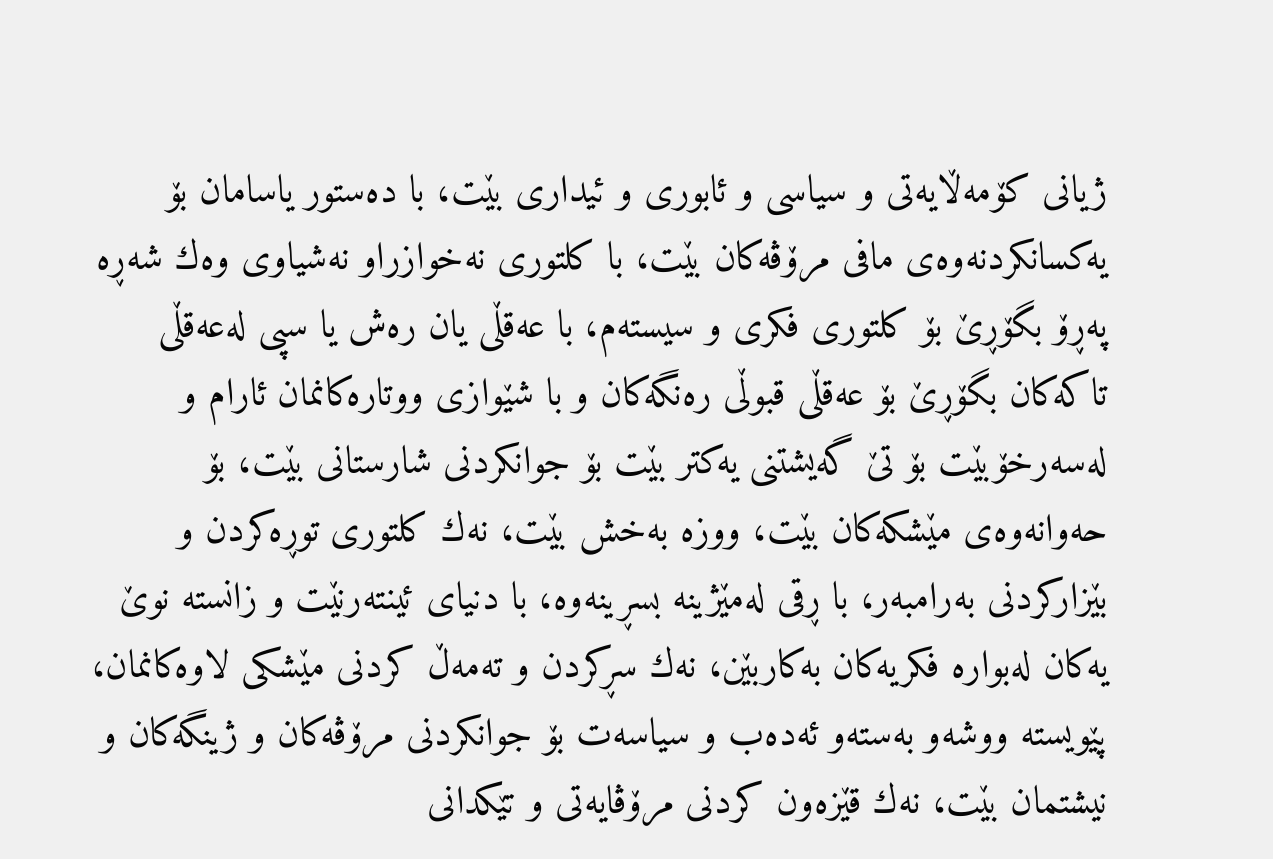ژیانی كۆمه‌ڵایه‌تی و سیاسی و ئابوری و ئیداری بێت، با ده‌ستور یاسامان بۆ یه‌كسانكردنه‌وه‌ی مافی مرۆڤه‌كان بێت، با كلتوری نه‌خوازراو نه‌شیاوی وه‌ك شه‌ڕه‌ په‌ڕۆ بگۆڕێ بۆ كلتوری فكری و سیسته‌م، با عه‌قڵی یان ره‌ش یا سپی له‌عه‌قڵی تاكه‌كان بگۆڕێ بۆ عه‌قڵی قبوڵی ره‌نگه‌كان و با شێوازی ووتاره‌كانمان ئارام و له‌سه‌رخۆبێت بۆ تێ گه‌یشتنی یه‌كتر بێت بۆ جوانكردنی شارستانی بێت، بۆ حه‌وانه‌وه‌ی مێشكه‌كان بێت، ووزه‌ به‌خش بێت، نه‌ك كلتوری توڕه‌كردن و بێزاركردنی به‌رامبه‌ر، با ڕقی له‌مێژینه‌ بسڕینه‌وه‌، با دنیای ئینته‌رنێت و زانسته‌ نوێ یه‌كان له‌بواره‌ فكریه‌كان به‌كاربێن، نه‌ك سڕكردن و ته‌مه‌ڵ كردنی مێشكی لاوه‌كانمان، پێویسته‌ ووشه‌و به‌سته‌و ئه‌ده‌ب و سیاسه‌ت بۆ جوانكردنی مرۆڤه‌كان و ژینگه‌كان و نیشتمان بێت، نه‌ك قێزه‌ون كردنی مرۆڤایه‌تی و تێكدانی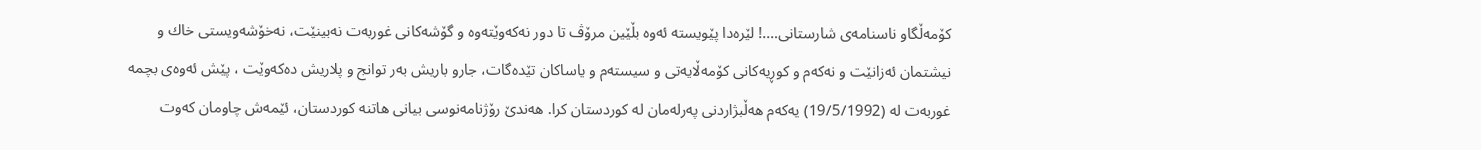كۆمه‌ڵگاو ناسنامه‌ی شارستانی….! لێره‌دا پێویسته‌ ئه‌وه‌ بڵێین مرۆڤ تا دور نه‌كه‌وێته‌وه‌ و گۆشه‌كانی غوربه‌ت نه‌بینێت، نه‌خۆشه‌ویستی خاك و نیشتمان ئه‌زانێت و نه‌كه‌م و كوڕیه‌كانی كۆمه‌ڵایه‌تی و سیسته‌م و یاساكان تێده‌گات، جارو باریش به‌ر توانج و پلاریش ده‌كه‌وێت ، پێش ئه‌وه‌ی بچمه‌ غوربه‌ت له‌ (19/5/1992) یه‌كه‌م هه‌ڵبژاردنی په‌رله‌مان له‌ كوردستان كرا. هه‌ندێ رۆژنامه‌نوسی بیانی هاتنه‌ كوردستان، ئێمه‌ش چاومان كه‌وت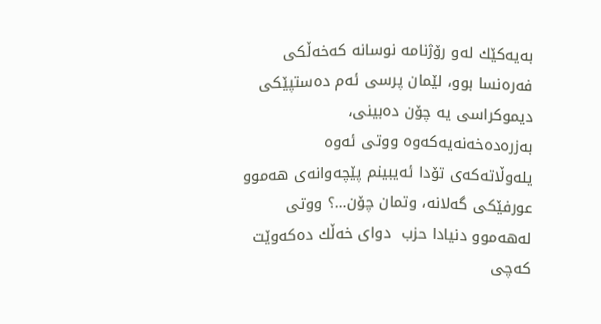به‌یه‌كێك له‌و رۆژنامه‌ نوسانه‌ كه‌خه‌ڵكی فه‌ره‌نسا بوو، لێمان پرسی ئه‌م ده‌ستپێكی دیموكراسی یه‌ چۆن ده‌بینی، به‌زره‌ده‌خه‌نه‌یه‌كه‌وه‌ ووتی ئه‌وه‌ یله‌وڵاته‌كه‌ی تۆدا ئه‌یبینم پێچه‌وانه‌ی هه‌موو عورفێكی گه‌لانه‌، وتمان چۆن…؟ ووتی له‌هه‌موو دنیادا حزب  دوای خه‌ڵك ده‌كه‌وێت كه‌چی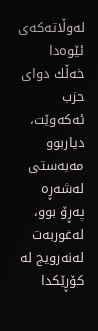له‌وڵاته‌كه‌ی ئێوه‌دا خه‌ڵك دوای حزب ئه‌كه‌وێت، دیاربوو مه‌به‌ستی له‌شه‌ڕه‌ په‌ڕۆ بوو، له‌غوربه‌ت له‌نه‌رویج له‌ كۆڕێكدا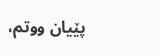پێیان ووتم،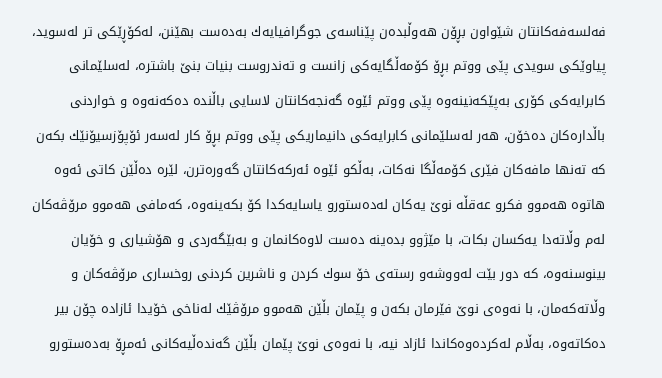فه‌لسه‌فه‌كانتان شێواون بڕۆن هه‌وڵبده‌ن پێناسه‌ی جوگرافیایه‌ك به‌ده‌ست بهێنن، له‌كۆڕێكی تر له‌سوید، پیاوێكی سویدی پێی ووتم بڕۆ كۆمه‌ڵگایه‌كی زانست و ته‌ندروست بنیات بنێ باشتره‌، له‌سلێمانی كابرایه‌كی كۆری به‌پێكه‌نینه‌وه‌ پێی ووتم ئێوه‌ گه‌نجه‌كانتان لاسایی باڵنده‌ ده‌كه‌نه‌وه‌ و خواردنی باڵداره‌كان ده‌خۆن، هه‌ر له‌سلێمانی كابرایه‌كی دانیماریكی پێی ووتم بڕۆ كار له‌سه‌ر ئۆپۆزسیۆنێك بكه‌ن كه‌ ته‌نها مافه‌كان فێری كۆمه‌ڵگا نه‌كات، به‌ڵكو ئێوه‌ ئه‌ركه‌كانتان گه‌وره‌ترن، لێره‌ ده‌ڵێن كاتی ئه‌وه‌ هاتوه‌ هه‌موو فكرو عه‌قڵه‌ نوێ یه‌كان له‌ده‌ستورو یاسایه‌كدا كۆ بكه‌ینه‌وه‌، كه‌مافی هه‌موو مرۆڤه‌كان له‌م وڵاته‌دا یه‌كسان بكات، با مێژوو بده‌ینه‌ ده‌ست لاوه‌كانمان و به‌بێگه‌ردی و هۆشیاری و خۆیان بینوسنه‌وه‌، كه‌ دور بێت له‌ووشه‌و رسته‌ی خۆ سوك كردن و ناشرین كردنی روخساری مرۆڤه‌كان و وڵاته‌كه‌مان، با نه‌وه‌ی نوێ فێرمان بكه‌ن و پێمان بڵێن هه‌موو مرۆڤێك له‌ناخی خۆیدا ئازاده‌ چۆن بیر ده‌كاته‌وه‌، به‌ڵام له‌كرده‌وه‌كاندا ئازاد نیه‌، با نه‌وه‌ی نوێ پێمان بڵێن گه‌نده‌ڵیه‌كانی ئه‌مڕۆ به‌ده‌ستورو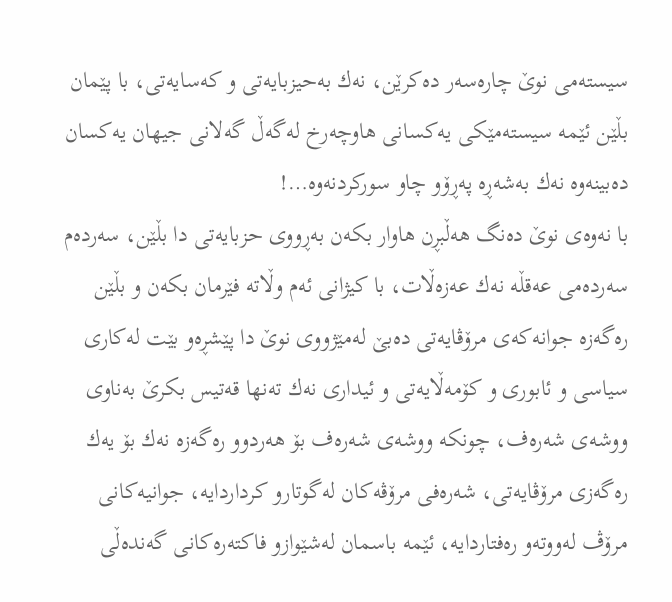سیسته‌می نوێ چاره‌سه‌ر ده‌كرێن، نه‌ك به‌حیزبایه‌تی و كه‌سایه‌تی، با پێمان بڵێن ئێمه‌ سیسته‌مێكی یه‌كسانی هاوچه‌رخ له‌گه‌ڵ گه‌لانی جیهان یه‌كسان ده‌بینه‌وه‌ نه‌ك به‌شه‌ڕه‌ په‌ڕۆو چاو سوركردنه‌وه‌…!
با نه‌وه‌ی نوێ ده‌نگ هه‌ڵبڕن هاوار بكه‌ن به‌ڕووی حزبایه‌تی دا بڵێن، سه‌رده‌م سه‌رده‌می عه‌قڵه‌ نه‌ك عه‌زه‌ڵات، با كیژانی ئه‌م وڵاته‌ فێرمان بكه‌ن و بڵێن ره‌گه‌زه‌ جوانه‌كه‌ی مرۆڤایه‌تی ده‌بێ له‌مێژووی نوێ دا پێشڕه‌و بێت له‌كاری سیاسی و ئابوری و كۆمه‌ڵایه‌تی و ئیداری نه‌ك ته‌نها قه‌تیس بكرێ به‌ناوی ووشه‌ی شه‌ره‌ف، چونكه‌ ووشه‌ی شه‌ره‌ف بۆ هه‌ردوو ره‌گه‌زه‌ نه‌ك بۆ یه‌ك ره‌گه‌زی مرۆڤایه‌تی، شه‌ره‌فی مرۆڤه‌كان له‌گوتارو كرداردایه‌، جوانیه‌كانی مرۆڤ له‌ووته‌و ره‌فتاردایه‌، ئێمه‌ باسمان له‌شێوازو فاكته‌ره‌كانی گه‌نده‌ڵی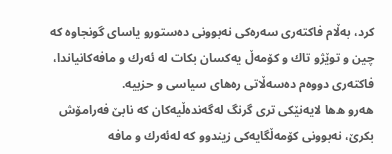كرد، به‌ڵام فاكته‌ری سه‌ره‌كی نه‌بوونی ده‌ستورو یاسای گونجاوه‌ كه‌ چین و توێژو تاك و كۆمه‌ڵ یه‌كسان بكات له‌ ئه‌رك و مافه‌كانیاندا، فاكته‌ری دووه‌م ده‌سه‌ڵاتی ره‌های سیاسی و حزبیه‌.
هه‌رو ه‌ها لایه‌نێكی تری گرنگ له‌گه‌نده‌ڵیه‌كان كه‌ نابێ فه‌رامۆش بكرێ، نه‌بوونی كۆمه‌ڵگایه‌كی زیندوو كه‌ له‌ئه‌رك و مافه‌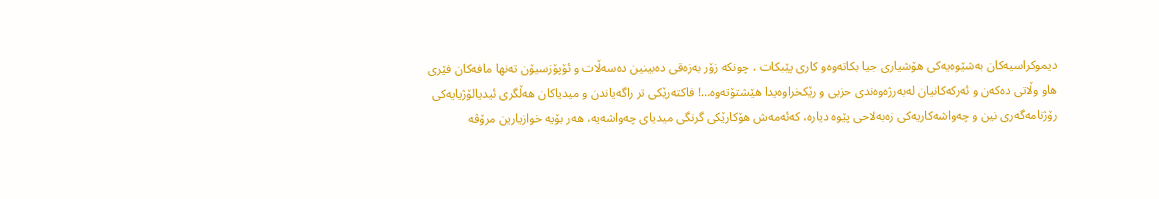دیموكراسیه‌كان به‌شێوه‌یه‌كی هۆشیاری جیا بكاته‌وه‌و كاری پێبكات ، چونكه‌ زۆر به‌زه‌قی ده‌بینین ده‌سه‌ڵات و ئۆپۆزسیۆن ته‌نها مافه‌كان فێری هاو وڵاتی ده‌كه‌ن و ئه‌ركه‌كانیان له‌به‌رژه‌وه‌ندی حزبی و رێكخراوه‌یدا هێشتۆته‌وه‌…! فاكته‌رێكی تر راگه‌یاندن و میدیاكان هه‌ڵگری ئیدیالۆژیایه‌كی رۆژنامه‌گه‌ری نین و چه‌واشه‌كاریه‌كی زه‌به‌لاحی پێوه‌ دیاره‌، كه‌ئه‌مه‌ش هۆكارێكی گرنگی میدیای چه‌واشه‌یه‌، هه‌ر بۆیه‌ خوازیارین مرۆڤه‌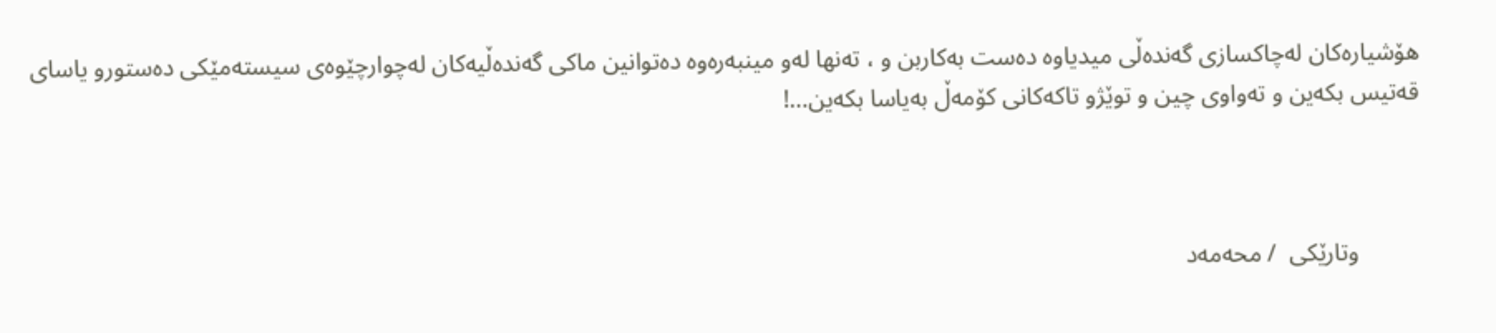هۆشیاره‌كان له‌چاكسازی گه‌نده‌ڵی میدیاوه‌ ده‌ست به‌كاربن و ، ته‌نها له‌و مینبه‌ره‌وه‌ ده‌توانین ماكی گه‌نده‌ڵیه‌كان له‌چوارچێوه‌ی سیسته‌مێكی ده‌ستورو یاسای قه‌تیس بكه‌ین و ته‌واوی چین و توێژو تاكه‌كانی كۆمه‌ڵ به‌یاسا بكه‌ین…!



          وتارێكی  / محه‌مه‌د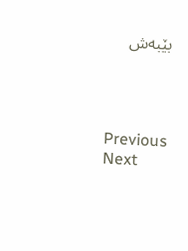بێبه‌ش




Previous
Next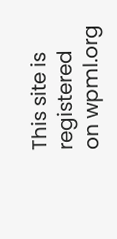This site is registered on wpml.org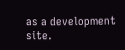as a development site.